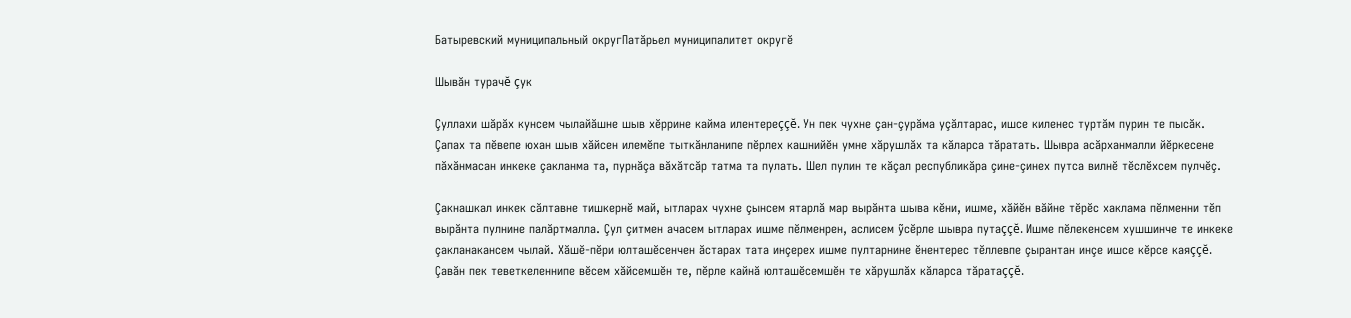Батыревский муниципальный округПатăрьел муниципалитет округĕ

Шывăн турачĕ çук

Çуллахи шăрăх кунсем чылайăшне шыв хĕррине кайма илентереççĕ. Ун пек чухне çан-çурăма уçăлтарас, ишсе киленес туртăм пурин те пысăк. Çапах та пĕвепе юхан шыв хăйсен илемĕпе тыткăнланипе пĕрлех кашнийĕн умне хăрушлăх та кăларса тăратать. Шывра асăрханмалли йĕркесене пăхăнмасан инкеке çакланма та, пурнăçа вăхăтсăр татма та пулать. Шел пулин те кăçал республикăра çине-çинех путса вилнĕ тĕслĕхсем пулчĕç.

Çакнашкал инкек сăлтавне тишкернĕ май, ытларах чухне çынсем ятарлă мар вырăнта шыва кĕни, ишме, хăйĕн вăйне тĕрĕс хаклама пĕлменни тĕп вырăнта пулнине палăртмалла. Çул çитмен ачасем ытларах ишме пĕлменрен, аслисем ỹсĕрле шывра путаççĕ. Ишме пĕлекенсем хушшинче те инкеке çакланакансем чылай. Хăшĕ-пĕри юлташĕсенчен ăстарах тата инçерех ишме пултарнине ĕнентерес тĕллевпе çырантан инçе ишсе кĕрсе каяççĕ. Çавăн пек теветкеленнипе вĕсем хăйсемшĕн те, пĕрле кайнă юлташĕсемшĕн те хăрушлăх кăларса тăратаççĕ.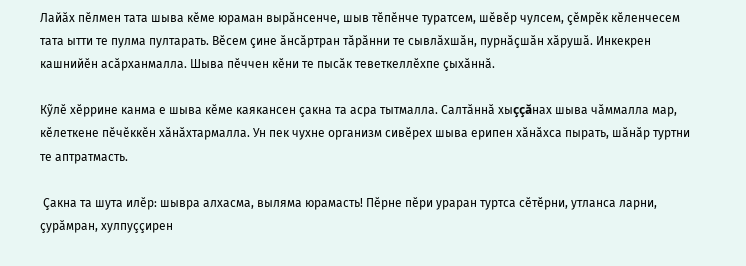Лайăх пĕлмен тата шыва кĕме юраман вырăнсенче, шыв тĕпĕнче туратсем, шĕвĕр чулсем, çĕмрĕк кĕленчесем тата ытти те пулма пултарать. Вĕсем çине ăнсăртран тăрăнни те сывлăхшăн, пурнăçшăн хăрушă. Инкекрен кашнийĕн асăрханмалла. Шыва пĕччен кĕни те пысăк теветкеллĕхпе çыхăннă.

Кỹлĕ хĕррине канма е шыва кĕме каякансен çакна та асра тытмалла. Салтăннă хыççăнах шыва чăммалла мар, кĕлеткене пĕчĕккĕн хăнăхтармалла. Ун пек чухне организм сивĕрех шыва ерипен хăнăхса пырать, шăнăр туртни те аптратмасть.

 Çакна та шута илĕр: шывра алхасма, выляма юрамасть! Пĕрне пĕри ураран туртса сĕтĕрни, утланса ларни, çурăмран, хулпуççирен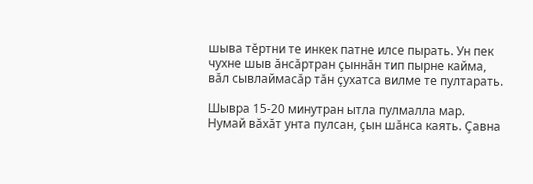шыва тĕртни те инкек патне илсе пырать. Ун пек чухне шыв ăнсăртран çыннăн тип пырне кайма, вăл сывлаймасăр тăн çухатса вилме те пултарать.

Шывра 15-20 минутран ытла пулмалла мар. Нумай вăхăт унта пулсан, çын шăнса каять. Çавна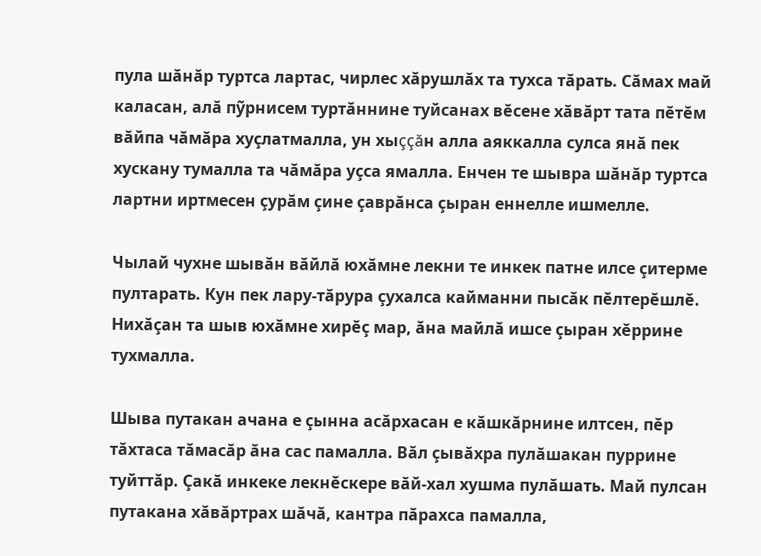пула шăнăр туртса лартас, чирлес хăрушлăх та тухса тăрать. Сăмах май каласан, алă пỹрнисем туртăннине туйсанах вĕсене хăвăрт тата пĕтĕм вăйпа чăмăра хуçлатмалла, ун хыççăн алла аяккалла сулса янă пек хускану тумалла та чăмăра уçса ямалла. Енчен те шывра шăнăр туртса лартни иртмесен çурăм çине çаврăнса çыран еннелле ишмелле.

Чылай чухне шывăн вăйлă юхăмне лекни те инкек патне илсе çитерме пултарать. Кун пек лару-тăрура çухалса кайманни пысăк пĕлтерĕшлĕ. Нихăçан та шыв юхăмне хирĕç мар, ăна майлă ишсе çыран хĕррине тухмалла.

Шыва путакан ачана е çынна асăрхасан е кăшкăрнине илтсен, пĕр тăхтаса тăмасăр ăна сас памалла. Вăл çывăхра пулăшакан пуррине туйттăр. Çакă инкеке лекнĕскере вăй-хал хушма пулăшать. Май пулсан путакана хăвăртрах шăчă, кантра пăрахса памалла,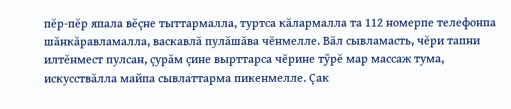пĕр-пĕр япала вĕçне тыттармалла, туртса кăлармалла та 112 номерпе телефонпа шăнкăравламалла, васкавлă пулăшăва чĕнмелле. Вăл сывламасть, чĕри тапни илтĕнмест пулсан, çурăм çине вырттарса чĕрине тỹрĕ мар массаж тума, искусствăлла майпа сывлаттарма пикенмелле. Çак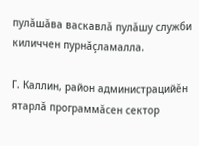пулăшăва васкавлă пулăшу служби киличчен пурнăçламалла.

Г. Каллин, район администрацийĕн ятарлă программăсен сектор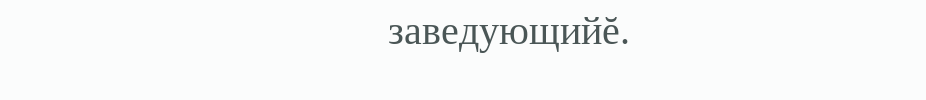заведующийĕ.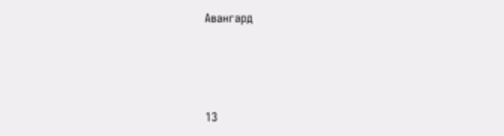Авангард



13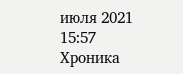июля 2021
15:57
Хроника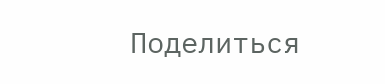Поделиться